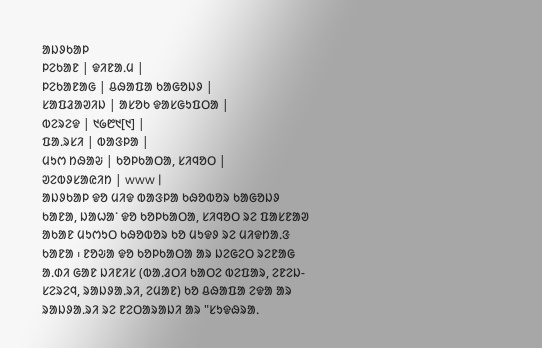ᱟᱡᱽᱠᱟᱞ
ᱞᱮᱠᱟᱱ | ᱫᱤᱱᱟᱹᱢ |
ᱞᱮᱠᱟᱱᱟᱜ | ᱪᱷᱟᱯᱟ ᱠᱟᱜᱚᱡᱽ |
ᱥᱟᱯᱲᱟᱣᱤᱡ | ᱟᱥᱚᱠ ᱫᱟᱥᱜᱩᱯᱛᱟ |
ᱵᱮᱨᱮᱫ | ᱑᱙᱘᱑[᱑] |
ᱯᱟᱹᱨᱥᱤ | ᱵᱟᱝᱞᱟ |
ᱢᱩᱬ ᱴᱷᱟᱶ | ᱠᱚᱞᱠᱟᱛᱟ, ᱥᱤᱧᱚᱛ |
ᱣᱮᱵᱽᱥᱟᱭᱤᱴ | www |
ᱟᱡᱽᱠᱟᱞ ᱫᱚ ᱢᱤᱫ ᱵᱟᱝᱞᱟ ᱠᱷᱚᱵᱚᱨ ᱠᱟᱜᱚᱡᱽ ᱠᱟᱱᱟ, ᱡᱟᱦᱟᱸ ᱫᱚ ᱠᱚᱞᱠᱟᱛᱟ, ᱥᱤᱧᱚᱛ ᱨᱮ ᱯᱟᱥᱱᱟᱣ ᱟᱠᱟᱱ ᱢᱩᱬᱩᱛ ᱠᱷᱚᱵᱚᱨ ᱠᱚ ᱢᱩᱫᱽ ᱨᱮ ᱢᱤᱫᱴᱟᱹᱝ ᱠᱟᱱᱟ ᱾ ᱱᱚᱶᱟ ᱫᱚ ᱠᱚᱞᱠᱟᱛᱟ ᱟᱨ ᱡᱮᱜᱮᱛ ᱨᱮᱱᱟᱜ ᱟᱹᱰᱤ ᱜᱟᱱ ᱡᱤᱱᱤᱥ (ᱵᱟᱹᱲᱛᱤ ᱠᱟᱛᱮ ᱵᱮᱯᱟᱨ, ᱮᱱᱮᱡ-ᱥᱮᱨᱮᱧ, ᱨᱟᱡᱽᱟᱹᱨᱤ, ᱮᱢᱟᱱ) ᱠᱚ ᱪᱷᱟᱯᱟ ᱮᱫᱟ ᱟᱨ ᱨᱟᱡᱽᱟᱹᱨᱤ ᱨᱮ ᱱᱮᱛᱟᱨᱟᱡᱤ ᱟᱨ "ᱥᱩᱫᱷᱨᱟᱹ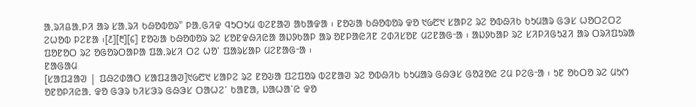ᱟᱹᱨᱤᱪᱟᱹᱞᱤ ᱟᱨ ᱥᱟᱹᱨᱤ ᱠᱷᱚᱵᱚᱨ" ᱞᱟᱹᱜᱤᱫ ᱧᱩᱛᱩᱢ ᱵᱮᱱᱟᱣ ᱟᱠᱟᱫᱟ ᱾ ᱱᱚᱶᱟ ᱠᱷᱚᱵᱚᱨ ᱫᱚ ᱑᱙᱘᱑ ᱥᱟᱞᱮ ᱨᱮ ᱚᱵᱷᱤᱠ ᱠᱩᱢᱟᱨ ᱜᱳᱥ ᱦᱚᱛᱮᱛᱮ ᱮᱦᱚᱵ ᱞᱮᱱᱟ ᱾[᱒][᱓][᱔] ᱱᱚᱶᱟ ᱠᱷᱚᱵᱚᱨ ᱨᱮ ᱥᱚᱱᱫᱷᱤᱭᱟ ᱟᱡᱽᱠᱟᱞ ᱟᱨ ᱚᱱᱞᱟᱭᱤᱱ ᱮᱰᱤᱥᱚᱱ ᱢᱮᱱᱟᱜᱼᱟ ᱾ ᱟᱡᱽᱠᱟᱞ ᱨᱮ ᱥᱤᱞᱤᱜᱩᱲᱤ ᱟᱨ ᱛᱨᱤᱯᱩᱨᱟ ᱯᱚᱱᱚᱛ ᱨᱮ ᱚᱜᱚᱨᱛᱟᱞᱟ ᱯᱟᱹᱨᱥᱤ ᱛᱮ ᱦᱚᱸ ᱯᱟᱨᱥᱟᱞ ᱢᱮᱱᱟᱜᱼᱟ ᱾
ᱱᱟᱜᱟᱢ
[ᱥᱟᱯᱲᱟᱣ | ᱯᱷᱮᱰᱟᱛ ᱥᱟᱯᱲᱟᱣ]᱑᱙᱘᱑ ᱥᱟᱞᱮ ᱨᱮ ᱱᱚᱶᱟ ᱯᱮᱯᱚᱨ ᱵᱮᱱᱟᱣ ᱨᱮ ᱚᱵᱷᱤᱠ ᱠᱩᱢᱟᱨ ᱜᱷᱳᱥ ᱜᱚᱲᱚᱭ ᱮᱢ ᱞᱮᱜᱼᱟ ᱾ ᱩᱱ ᱚᱠᱛᱚ ᱨᱮ ᱢᱩᱬ ᱚᱱᱚᱞᱤᱭᱟᱹ ᱫᱚ ᱜᱳᱨ ᱠᱤᱥᱳᱨ ᱜᱷᱳᱥ ᱛᱟᱦᱮᱸ ᱠᱟᱱᱟ, ᱡᱟᱦᱟᱸᱭ ᱫᱚ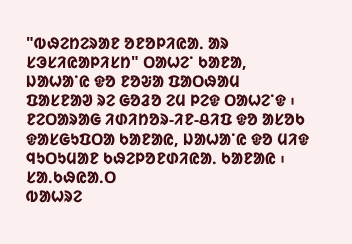"ᱵᱷᱮᱴᱮᱨᱟᱱ ᱚᱱᱚᱞᱤᱭᱟᱹ ᱟᱨ ᱥᱳᱥᱤᱭᱟᱞᱤᱥᱴ" ᱛᱟᱦᱮᱸ ᱠᱟᱱᱟ, ᱡᱟᱦᱟᱸᱭ ᱫᱚ ᱱᱚᱶᱟ ᱯᱟᱛᱷᱟᱢ ᱯᱟᱥᱱᱟᱣ ᱨᱮ ᱜᱚᱲᱚ ᱮᱢ ᱞᱮᱫ ᱛᱟᱦᱮᱸᱫ ᱾ ᱱᱮᱛᱟᱨᱟᱜ ᱤᱰᱤᱴᱚᱨ-ᱤᱱ-ᱪᱤᱯ ᱫᱚ ᱟᱥᱚᱠ ᱫᱟᱥᱜᱩᱯᱛᱟ ᱠᱟᱱᱟᱭ, ᱡᱟᱦᱟᱸᱭ ᱫᱚ ᱢᱤᱫ ᱧᱩᱛᱩᱢᱟᱱ ᱠᱷᱮᱞᱚᱱᱰᱤᱭᱟᱹ ᱠᱟᱱᱟᱭ ᱾
ᱥᱟᱹᱠᱷᱭᱟᱹᱛ
ᱵᱟᱦᱨᱮ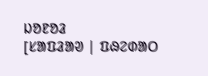ᱡᱚᱱᱚᱲ
[ᱥᱟᱯᱲᱟᱣ | ᱯᱷᱮᱰᱟᱛ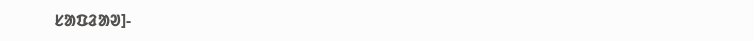ᱥᱟᱯᱲᱟᱣ]-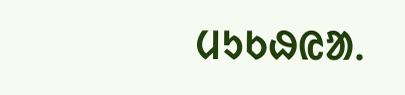ᱢᱩᱠᱷᱭᱟᱹ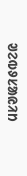ᱣᱮᱵᱽᱥᱟᱭᱤᱴ